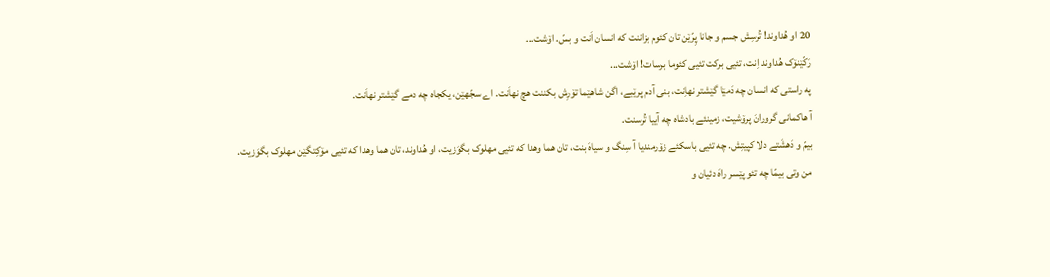20 او هُداوند! تُرسِش جسم و جانا پِرّێن تان کئوم بزاننت که انسان اَنت و بسّ. اۆشت...
رَکّێنۆک هُداوند اِنت، تئیی برکت تئیی کئوما برسات! اۆشت...
په راستی که انسان چه دَمێا گێشتر نهاِنت، بنی آدم پرێبے، اگن شاهێما تۆرِش بکننت هچ نهاَنت. اے سجّهێن، یکجاه چه دمے گێشتر نهاَنت.
آ هاکمانی گرورانَ پرۆشیت، زمینئے بادشاه چه آییا تُرسنت.
بیمّ و دَهشَتے دلا کپیتِش. چه تئیی باسکئے زۆرمندیا آ سِنگ و سیاهَ بنت، تان هما وهدا که تئیی مهلوک بگوَزیت، او هُداوند، تان هما وهدا که تئیی مۆکِتگێن مهلوک بگوَزیت.
من وتی بیمّا چه تئو پێسر راهَ دئیان و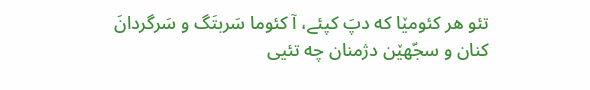تئو هر کئومێا که دپَ کپئے، آ کئوما سَربتَگ و سَرگردانَ کنان و سجّهێن دژمنان چه تئیی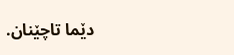دێما تاچێنان.